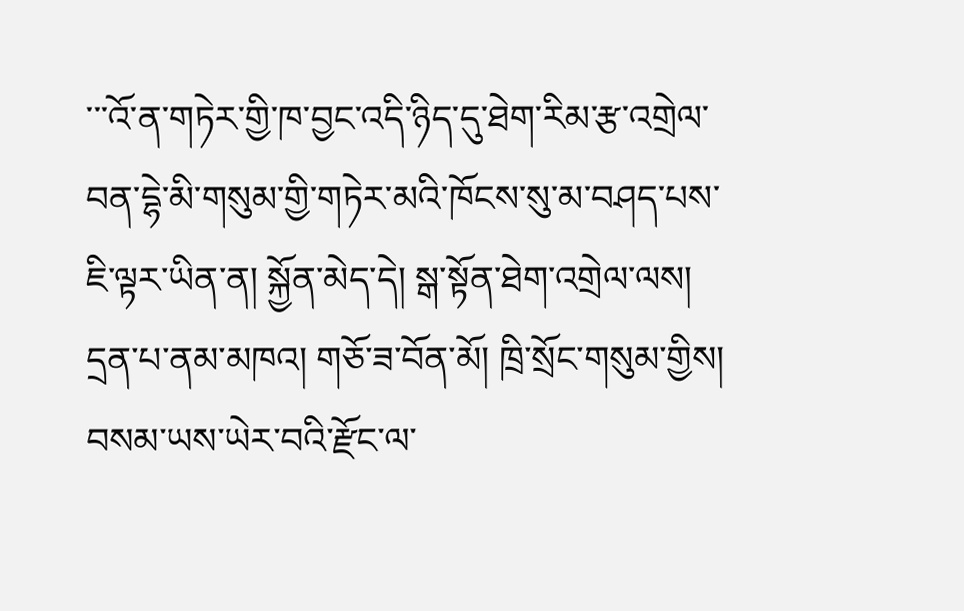་་་འོ་ན་གཏེར་གྱི་ཁ་བྱང་འདི་ཉིད་དུ་ཐེག་རིམ་རྩ་འགྲེལ་བན་དྷེ་མི་གསུམ་གྱི་གཏེར་མའི་ཁོངས་སུ་མ་བཤད་པས་ཇི་ལྟར་ཡིན་ན། སྐྱོན་མེད་དེ། སྒ་སྟོན་ཐེག་འགྲེལ་ལས། དྲན་པ་ནམ་མཁའ། གཅོ་ཟ་བོན་མོ། ཁྲི་སྲོང་གསུམ་གྱིས། བསམ་ཡས་ཡེར་བའི་རྫོང་ལ་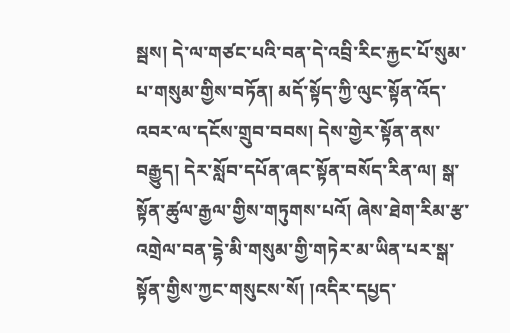སྦས། དེ་ལ་གཙང་པའི་བན་དེ་འབྲི་རིང་རྐྱང་པོ་སུམ་པ་གསུམ་གྱིས་བཏོན། མདོ་སྟོད་ཀྱི་ལུང་སྟོན་འོད་འབར་ལ་དངོས་གྲུབ་བབས། དེས་གྱེར་སྟོན་ནས་བརྒྱུད། དེར་སློབ་དཔོན་ཞང་སྟོན་བསོད་རིན་ལ། སྒ་སྟོན་ཚུལ་རྒྱལ་གྱིས་གཏུགས་པའོ། ཞེས་ཐེག་རིམ་རྩ་འགྲེལ་བན་དྷེ་མི་གསུམ་གྱི་གཏེར་མ་ཡིན་པར་སྒ་སྟོན་གྱིས་ཀྱང་གསུངས་སོ། །འདིར་དཔྱད་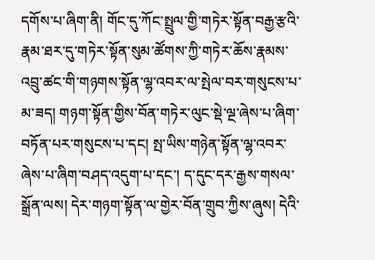དགོས་པ་ཞིག་ནི། གོང་དུ་ཀོང་སྤྲུལ་གྱི་གཏེར་སྟོན་བརྒྱ་རྩའི་རྣམ་ཐར་དུ་གཏེར་སྟོན་སུམ་ཚོགས་ཀྱི་གཏེར་ཆོས་རྣམས་འབྲུ་ཚང་གི་གཉགས་སྟོན་ལྷ་འབར་ལ་སྤེལ་བར་གསུངས་པ་མ་ཟད། གཉག་སྟོན་གྱིས་བོན་གཏེར་ལུང་སྡེ་ལྔ་ཞེས་པ་ཞིག་བཏོན་པར་གསུངས་པ་དང། སྤ་ཡིས་གཉེན་སྟོན་ལྷ་འབར་ཞེས་པ་ཞིག་བཤད་འདུག་པ་དང་། ད་དུང་དར་རྒྱས་གསལ་སྒྲོན་ལས། དེར་གཉག་སྟོན་ལ་གྱེར་བོན་གྲུབ་ཀྱིས་ཞུས། དེའི་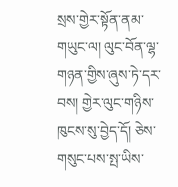སྲས་གྱེར་སྟོན་ནམ་གཡུང་ལ། ལུང་བོན་ལྷ་གཉན་གྱིས་ཞུས་ཏེ་དར་བས། གྱེར་ལུང་གཉིས་ཁུངས་སུ་བྱེད་དོ། ཅེས་གསུང་པས་སྤ་ཡིས་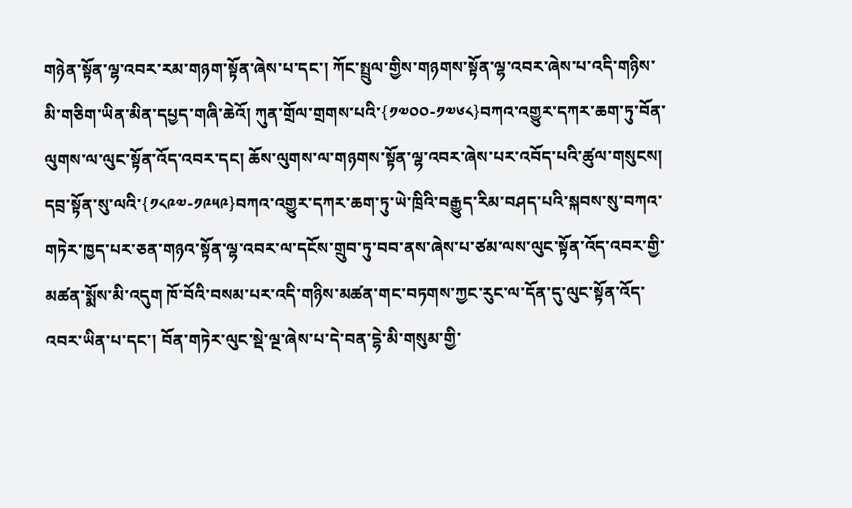གཉེན་སྟོན་ལྷ་འབར་རམ་གཉག་སྟོན་ཞེས་པ་དང་། ཀོང་སྤྲུལ་གྱིས་གཉགས་སྟོན་ལྷ་འབར་ཞེས་པ་འདི་གཉིས་མི་གཅིག་ཡིན་མིན་དཔྱད་གཞི་ཆེའོ། ཀུན་གྲོལ་གྲགས་པའི་{༡༧༠༠-༡༧༦༨}བཀའ་འགྱུར་དཀར་ཆག་ཏུ་བོན་ལུགས་ལ་ལུང་སྟོན་འོད་འབར་དང། ཆོས་ལུགས་ལ་གཉགས་སྟོན་ལྷ་འབར་ཞེས་པར་འབོད་པའི་ཚུལ་གསུངས། དབྲ་སྟོན་སུ་ལའི་{༡༨༩༧-༡༩༥༩}བཀའ་འགྱུར་དཀར་ཆག་ཏུ་ཡེ་ཁྲིའི་བརྒྱུད་རིམ་བཤད་པའི་སྐབས་སུ་བཀའ་གཏེར་ཁྱད་པར་ཅན་གཉའ་སྟོན་ལྷ་འབར་ལ་དངོས་གྲུབ་ཏུ་བབ་ནས་ཞེས་པ་ཙམ་ལས་ལུང་སྟོན་འོད་འབར་གྱི་མཚན་སྨོས་མི་འདུག ཁོ་བོའི་བསམ་པར་འདི་གཉིས་མཚན་གང་བཏགས་ཀྱང་རུང་ལ་དོན་དུ་ལུང་སྟོན་འོད་འབར་ཡིན་པ་དང་། བོན་གཏེར་ལུང་སྡེ་ལྔ་ཞེས་པ་དེ་བན་དྷེ་མི་གསུམ་གྱི་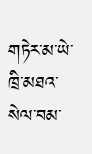གཏེར་མ་ཡེ་ཁྲི་མཐའ་སེལ་བམ་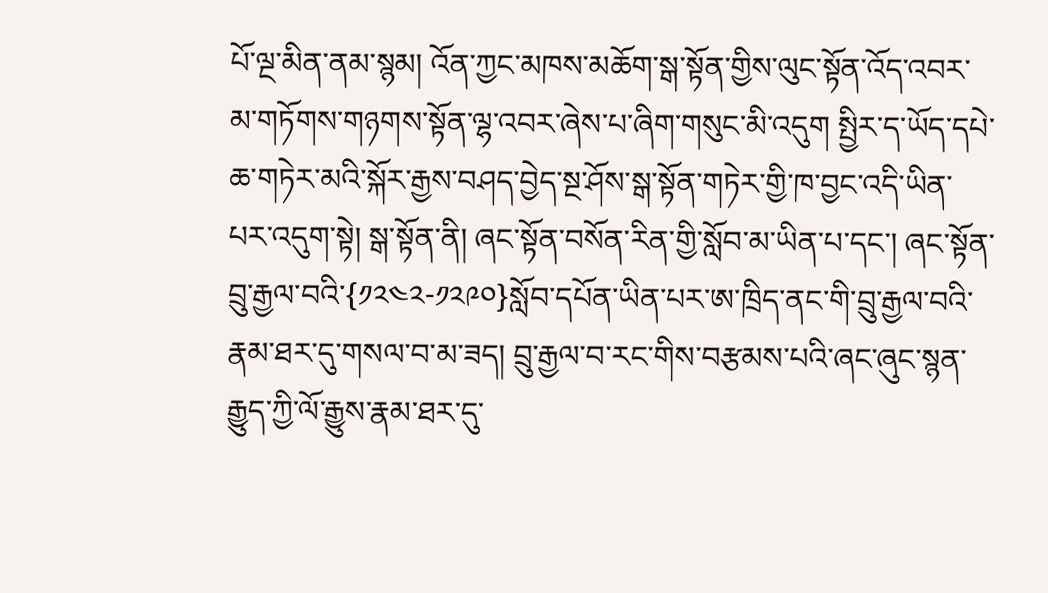པོ་ལྔ་མིན་ནམ་སྙམ། འོན་ཀྱང་མཁས་མཆོག་སྒ་སྟོན་གྱིས་ལུང་སྟོན་འོད་འབར་མ་གཏོགས་གཉགས་སྟོན་ལྷ་འབར་ཞེས་པ་ཞིག་གསུང་མི་འདུག སྤྱིར་ད་ཡོད་དཔེ་ཆ་གཏེར་མའི་སྐོར་རྒྱས་བཤད་བྱེད་སྔ་ཤོས་སྒ་སྟོན་གཏེར་གྱི་ཁ་བྱང་འདི་ཡིན་པར་འདུག་སྟེ། སྒ་སྟོན་ནི། ཞང་སྟོན་བསོན་རིན་གྱི་སློབ་མ་ཡིན་པ་དང་། ཞང་སྟོན་བྲུ་རྒྱལ་བའི་{༡༢༤༢-༡༢༩༠}སློབ་དཔོན་ཡིན་པར་ཨ་ཁྲིད་ནང་གི་བྲུ་རྒྱལ་བའི་རྣམ་ཐར་དུ་གསལ་བ་མ་ཟད། བྲུ་རྒྱལ་བ་རང་གིས་བརྩམས་པའི་ཞང་ཞུང་སྙན་རྒྱུད་ཀྱི་ལོ་རྒྱུས་རྣམ་ཐར་དུ་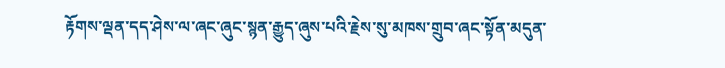རྟོགས་ལྡན་དད་ཤེས་ལ་ཞང་ཞུང་སྙན་རྒྱུད་ཞུས་པའི་རྗེས་སུ་མཁས་གྲུབ་ཞང་སྟོན་མདུན་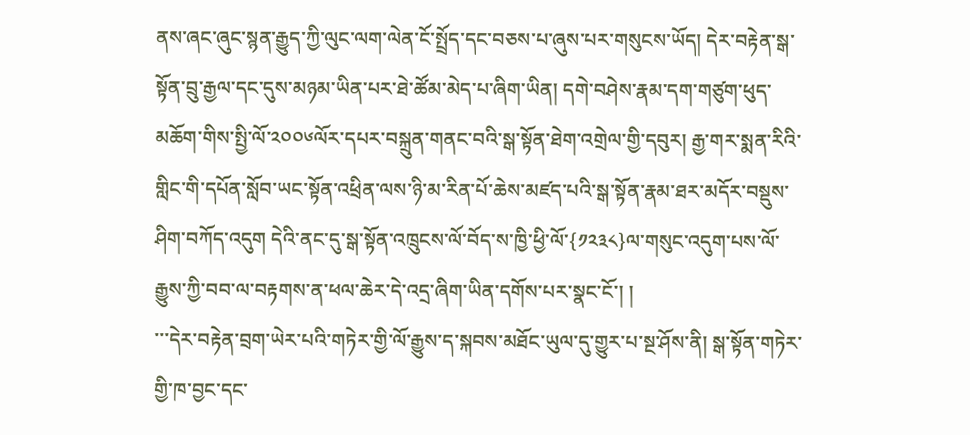ནས་ཞང་ཞུང་སྙན་རྒྱུད་ཀྱི་ལུང་ལག་ལེན་ངོ་སྤྲོད་དང་བཅས་པ་ཞུས་པར་གསུངས་ཡོད། དེར་བརྟེན་སྒ་སྟོན་བྲུ་རྒྱལ་དང་དུས་མཉམ་ཡིན་པར་ཐེ་ཚོམ་མེད་པ་ཞིག་ཡིན། དགེ་བཤེས་རྣམ་དག་གཙུག་ཕུད་མཆོག་གིས་སྤྱི་ལོ་༢༠༠༦ལོར་དཔར་བསྐྲུན་གནང་བའི་སྒ་སྟོན་ཐེག་འགྲེལ་གྱི་དབུར། རྒྱ་གར་སྨན་རིའི་གླིང་གི་དཔོན་སློབ་ཡང་སྟོན་འཕྲིན་ལས་ཉི་མ་རིན་པོ་ཆེས་མཛད་པའི་སྒ་སྟོན་རྣམ་ཐར་མདོར་བསྡུས་ཤིག་བཀོད་འདུག དེའི་ནང་དུ་སྒ་སྟོན་འཁྲུངས་ལོ་བོད་ས་ཁྱི་ཕྱི་ལོ་{༡༢༣༨}ལ་གསུང་འདུག་པས་ལོ་རྒྱུས་ཀྱི་བབ་ལ་བརྟགས་ན་ཕལ་ཆེར་དེ་འདྲ་ཞིག་ཡིན་དགོས་པར་སྣང་ངོ་། །
་་་དེར་བརྟེན་བྲག་ཡེར་པའི་གཏེར་གྱི་ལོ་རྒྱུས་ད་སྐབས་མཐོང་ཡུལ་དུ་གྱུར་པ་སྔ་ཤོས་ནི། སྒ་སྟོན་གཏེར་གྱི་ཁ་བྱང་དང་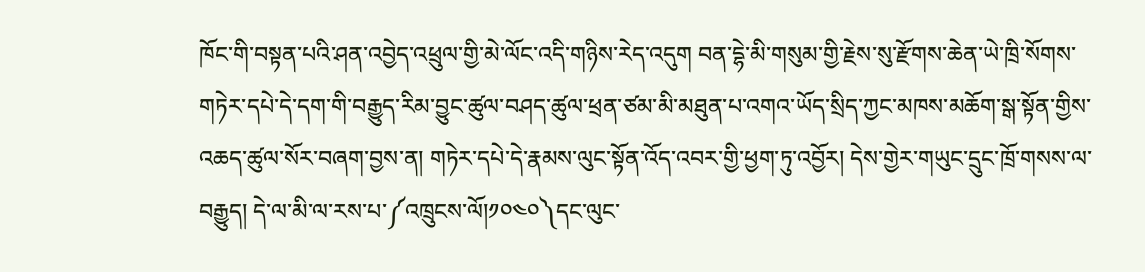ཁོང་གི་བསྟན་པའི་ཤན་འབྱེད་འཕྲུལ་གྱི་མེ་ལོང་འདི་གཉིས་རེད་འདུག བན་དྷེ་མི་གསུམ་གྱི་རྗེས་སུ་རྫོགས་ཆེན་ཡེ་ཁྲི་སོགས་གཏེར་དཔེ་དེ་དག་གི་བརྒྱུད་རིམ་བྱུང་ཚུལ་བཤད་ཚུལ་ཕྲན་ཙམ་མི་མཐུན་པ་འགའ་ཡོད་སྲིད་ཀྱང་མཁས་མཆོག་སྒ་སྟོན་གྱིས་འཆད་ཚུལ་སོར་བཞག་བྱས་ན། གཏེར་དཔེ་དེ་རྣམས་ལུང་སྟོན་འོད་འབར་གྱི་ཕྱག་ཏུ་འབྱོར། དེས་གྱེར་གཡུང་དྲུང་ཁྲོ་གསས་ལ་བརྒྱུད། དེ་ལ་མི་ལ་རས་པ་༼འཁྲུངས་ལོ།༡༠༤༠༽དང་ལུང་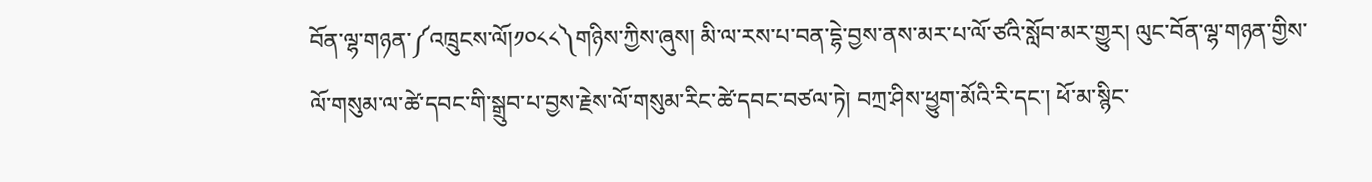བོན་ལྷ་གཉན་༼འཁྲུངས་ལོ།༡༠༨༨༽གཉིས་ཀྱིས་ཞུས། མི་ལ་རས་པ་བན་དྷེ་བྱས་ནས་མར་པ་ལོ་ཙའི་སློབ་མར་གྱུར། ལུང་བོན་ལྷ་གཉན་གྱིས་ལོ་གསུམ་ལ་ཚེ་དབང་གི་སྒྲུབ་པ་བྱས་རྗེས་ལོ་གསུམ་རིང་ཚེ་དབང་བཙལ་ཏེ། བཀྲ་ཤིས་ཕྱུག་མོའི་རི་དང་། ཕོ་མ་སྙིང་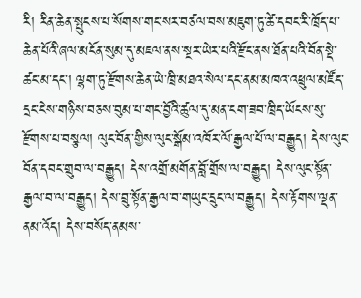རི། རིན་ཆེན་སྤུངས་པ་སོགས་གང་སར་བཙལ་བས་མཇུག་ཏུ་ཚེ་དབང་རི་ཁྲོད་པ་ཆེན་པོའི་ཞལ་མངོན་སུམ་དུ་མཇལ་ནས་སྔར་ཡེར་པའི་རྫོང་ནས་ཐོན་པའི་བོན་སྡེ་ཚང་མ་དང་། ལྷག་ཏུ་རྫོགས་ཆེན་ཡེ་ཁྲི་མཐའ་སེལ་དང་ནམ་མཁའ་འཕྲུལ་མཛོད་དྲང་ངེས་གཉིས་བཅས་བུམ་པ་གང་བྱོའི་ཚུལ་དུ་མན་ངག་ཟབ་ཁྲིད་ཡོངས་སུ་རྫོགས་པ་བསྩལ། ལུང་བོན་གྱིས་ལུང་སྒོམ་འཁོར་ལོ་རྒྱལ་པོ་ལ་བརྒྱུད། དེས་ལུང་བོན་དབང་གྲུབ་ལ་བརྒྱུད། དེས་འགྲོ་མགོན་བློ་གྲོས་ལ་བརྒྱུད། དེས་ལུང་སྟོན་རྒྱལ་བ་ལ་བརྒྱུད། དེས་བྲུ་སྟོན་རྒྱལ་བ་གཡུང་དྲུང་ལ་བརྒྱུད། དེས་རྟོགས་ལྡན་ནམ་འོད། དེས་བསོད་ནམས་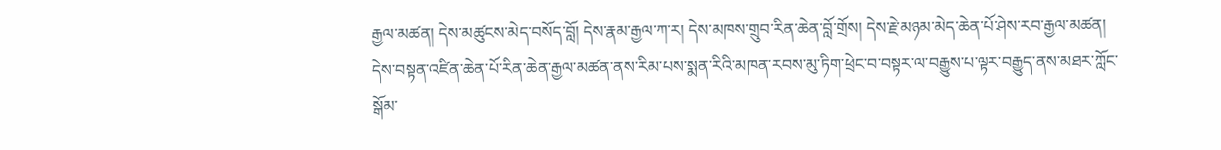རྒྱལ་མཚན། དེས་མཚུངས་མེད་བསོད་བློ། དེས་རྣམ་རྒྱལ་ཀ་ར། དེས་མཁས་གྲུབ་རིན་ཆེན་བློ་གྲོས། དེས་རྗེ་མཉམ་མེད་ཆེན་པོ་ཤེས་རབ་རྒྱལ་མཚན། དེས་བསྟན་འཛིན་ཆེན་པོ་རིན་ཆེན་རྒྱལ་མཚན་ནས་རིམ་པས་སྨན་རིའི་མཁན་རབས་མུ་ཏིག་ཕྲེང་བ་བསྟར་ལ་བརྒྱུས་པ་ལྟར་བརྒྱུད་ནས་མཐར་ཀློང་སྒོམ་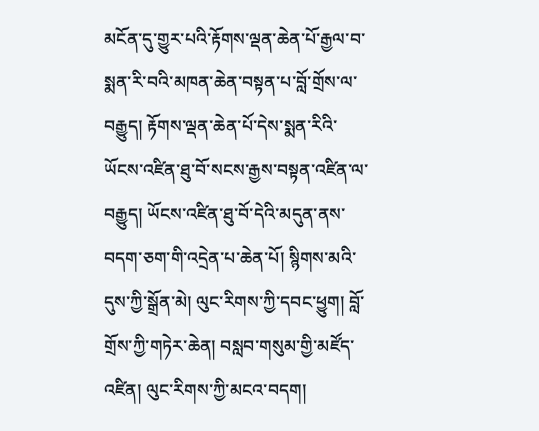མངོན་དུ་གྱུར་པའི་རྟོགས་ལྡན་ཆེན་པོ་རྒྱལ་བ་སྨན་རི་བའི་མཁན་ཆེན་བསྟན་པ་བློ་གྲོས་ལ་བརྒྱུད། རྟོགས་ལྡན་ཆེན་པོ་དེས་སྨན་རིའི་ཡོངས་འཛིན་ཐུ་བོ་སངས་རྒྱས་བསྟན་འཛིན་ལ་བརྒྱུད། ཡོངས་འཛིན་ཐུ་བོ་དེའི་མདུན་ནས་བདག་ཅག་གི་འདྲེན་པ་ཆེན་པོ། སྙིགས་མའི་དུས་ཀྱི་སྒྲོན་མེ། ལུང་རིགས་ཀྱི་དབང་ཕྱུག། བློ་གྲོས་ཀྱི་གཏེར་ཆེན། བསླབ་གསུམ་གྱི་མཛོད་འཛིན། ལུང་རིགས་ཀྱི་མངའ་བདག།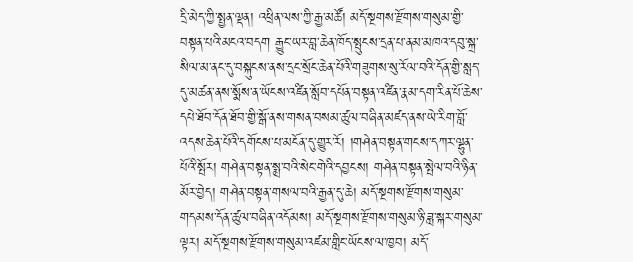དྲི་མེད་ཀྱི་སྤྱན་ལྡན། འཕྲིན་ལས་ཀྱི་རྒྱ་མཚོ། མདོ་སྔགས་རྫོགས་གསུམ་གྱི་བསྟན་པའི་མངའ་བདག རྒྱུང་ཡར་བླ་ཆེན་ཁོད་སྤུངས་དྲན་པ་ནམ་མཁའ་དབུ་སྐྲ་སིལ་མ་ནང་དུ་བསྐུངས་ནས་དྲང་སྲོང་ཆེན་པོའི་གཟུགས་སུ་རོལ་བའི་དོན་གྱི་སླད་དུ་མཚན་ནས་སྨོས་ན་ཡོངས་འཛིན་སློབ་དཔོན་བསྟན་འཛིན་རྣམ་དག་རིན་པོ་ཆེས་དཔེ་ཐོབ་དོན་ཐོབ་གྱི་སྒོ་ནས་གསན་བསམ་ཚུལ་བཞིན་མཛད་ནས་ཡེ་རིག་བློ་འདས་ཆེན་པོའི་དགོངས་པ་མངོན་དུ་གྱུར་རོ། །གཤེན་བསྟན་གངས་དཀར་ལྷུན་པོའི་སྤོར། གཤེན་བསྟན་སྨྲ་བའི་སེང་གེའི་དབྱངས། གཤེན་བསྟན་སྤེལ་བའི་ཉིན་མོར་བྱེད། གཤེན་བསྟན་གསལ་བའི་རྒྱན་དུ་ཆེ། མདོ་སྔགས་རྫོགས་གསུམ་གདམས་དོན་ཚུལ་བཞིན་འདོམས། མདོ་སྔགས་རྫོགས་གསུམ་ཉི་ཟླ་སྐར་གསུམ་ལྟར། མདོ་སྔགས་རྫོགས་གསུམ་འཛམ་གླིང་ཡོངས་ལ་ཁྱབ། མདོ་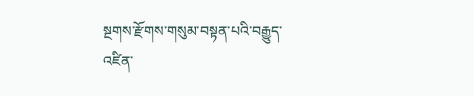སྔགས་རྫོགས་གསུམ་བསྟན་པའི་བརྒྱུད་འཛིན་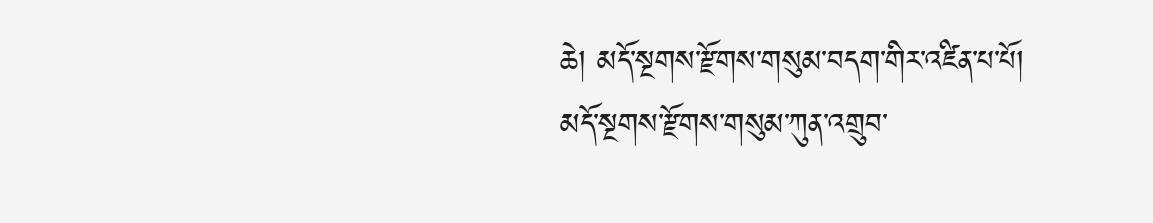ཆེ། མདོ་སྔགས་རྫོགས་གསུམ་བདག་གིར་འཛིན་པ་པོ། མདོ་སྔགས་རྫོགས་གསུམ་ཀུན་འགྲུབ་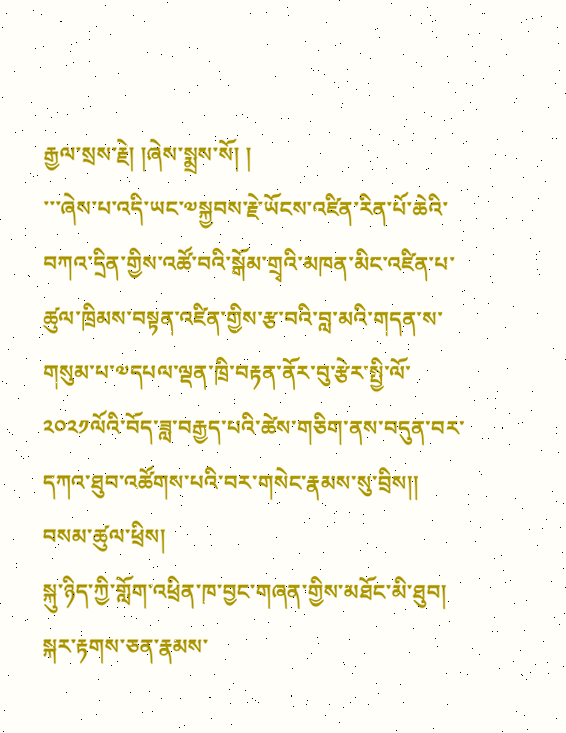རྒྱལ་སྲས་རྗེ། །ཞེས་སྨྲས་སོ། །
་་་ཞེས་པ་འདི་ཡང་༧སྐྱབས་རྗེ་ཡོངས་འཛིན་རིན་པོ་ཆེའི་བཀའ་དྲིན་གྱིས་འཚོ་བའི་སྒོམ་གྲྭའི་མཁན་མིང་འཛིན་པ་ཚུལ་ཁྲིམས་བསྟན་འཛིན་གྱིས་རྩ་བའི་བླ་མའི་གདན་ས་གསུམ་པ་༧དཔལ་ལྡན་ཁྲི་བརྟན་ནོར་བུ་རྩེར་སྤྱི་ལོ་༢༠༢༡ལོའི་བོད་ཟླ་བརྒྱད་པའི་ཚེས་གཅིག་ནས་བདུན་བར་དཀའ་ཐུབ་འཚོགས་པའི་བར་གསེང་རྣམས་སུ་བྲིས།།
བསམ་ཚུལ་ཕྲིས།
སྐུ་ཉིད་ཀྱི་གློག་འཕྲིན་ཁ་བྱང་གཞན་གྱིས་མཐོང་མི་ཐུབ། སྐར་རྟགས་ཅན་རྣམས་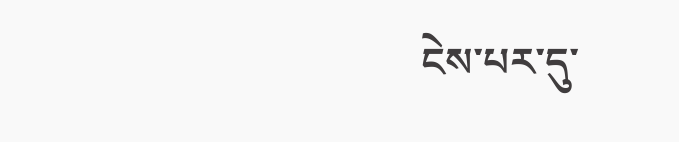ངེས་པར་དུ་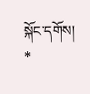སྐོང་དགོས། *